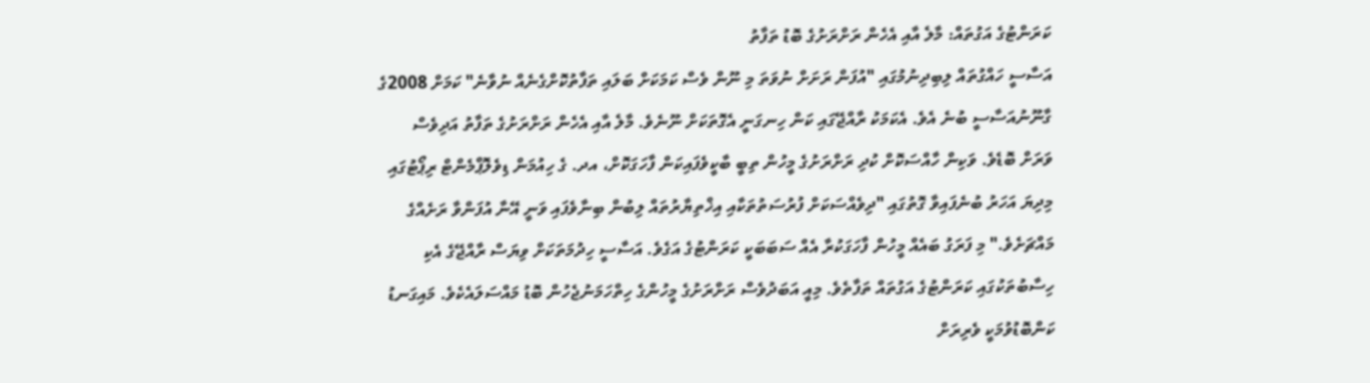ކަރަންޓުގެ އަގުތައް: މާލެ އާއި އެހެން ރަށްރަށުގެ ބޮޑު ތަފާތު
އަސާސީ ހައްގުތައް ލިބިދިނުމުގައި "އުފަން ރަށަށް ނުވަތަ މި ނޫން ވެސް ކަމަކަށް ބަލައި ތަފާތުކޮށްގެނެއް ނުވާނެ" ކަމަށް 2008ގެ ގާނޫނުއަސާސީ ބުނެ އެވެ. އެކަމަކު ރާއްޖޭގައި ކަން ހިނގަނީ އެގޮތަކަށް ނޫނެވެ. މާލެ އާއި އެހެން ރަށްރަށުގެ ތަފާތު އަދިވެސް ވަރަށް ބޮޑެވެ. ވަކިން ހާއްސަކޮށް ކުދި ރަށްރަށުގެ މީހުން ތިބީ ބާކީވެފައިކަން ފާހަގަކޮށް، އދ. ގެ ހިއުމަން ޑިވެލޮޕްމެންޓް ރިޕޯޓުގައި މިދިޔަ އަހަރު ބުނެފައިވާ ގޮތުގައި "ދިވެއްސަކަށް ފުރުސަތުތަކާއި އިޚްތިޔާރުތައް ލިބުން ބިނާވެފައި ވަނީ އޭނާ އުފަންވާ ރަށެއްގެ މައްޗަށެވެ." މި ފަރަގު ބައެއް މީހުން ފާހަގަކުރާ އެއް ސަބަބަކީ ކަރަންޓުގެ އަގެވެ. އަސާސީ ހިދުމަތަކަށް ވިޔަސް ރާއްޖޭގެ އެކި ހިސާބުތަކުގައި ކަރަންޓުގެ އަގުތައް ތަފާތެވެ. މިއީ އަބަދުވެސް ރަށްރަށުގެ މީހުންގެ ހިތްހަމަނުޖެހުން ބޮޑު މައްސަލައެކެވެ. މައިގަނޑު ކަންބޮޑުވުމަކީ ވެރިރަށް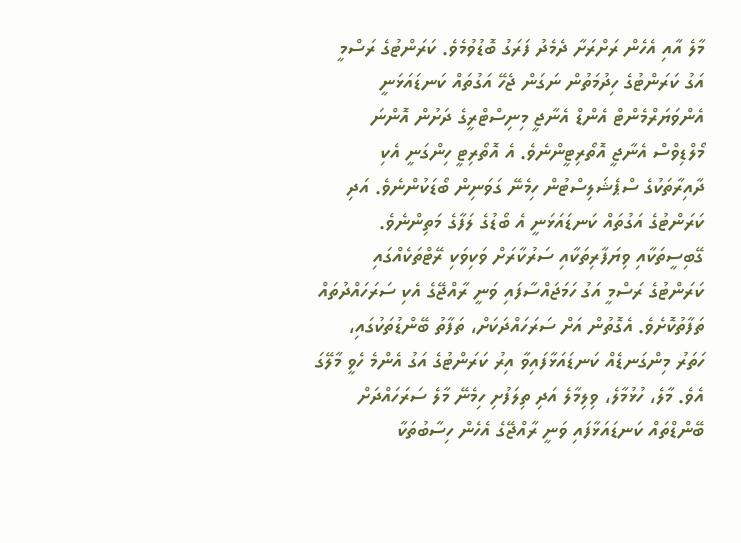މާލެ އާއި އެހެން ރަށްރަށާ ދެމެދު ފަރަގު ބޮޑުވުމެވެ. ކަރަންޓުގެ ރަސްމީ އަގު ކަރަންޓުގެ ހިދުމަތުން ނަގަން ޖެހޭ އަގުތައް ކަނޑައަޅަނީ އެންވަޔަރްމެންޓް އެންޑް އެނާޖީ މިނިސްޓްރީގެ ދަށުން އޮންނަ މޯލްޑިވްސް އެނާޖީ އޮތޯރިޓީންނެވެ. އެ އޮތޯރިޓީ ހިންގަނީ އެކި ދާއިރާތަކުގެ ސްޕެޝަލިސްޓުން ހިމެނޭ ގަވަނިން ބޯޑަކުންނެވެ. އަދި ކަރަންޓުގެ އަގުތައް ކަނޑައަޅަނީ އެ ބޯޑުގެ ލަފާގެ މަތިންނެވެ. ގޭބިސީތަކާއި ވިޔަފާރިތަކާއި ސަރުކާރަށް ވަކިވަކި ރޭޓްތަކެއްގައި ކަރަންޓުގެ ރަސްމީ އަގު ހަމަޖައްސާފައި ވަނީ ރާއްޖޭގެ އެކި ސަރަހައްދުތައް ތަފާތުކޮށެވެ. އެގޮތުން އަށް ސަރަހައްދަކަށް، ތަފާތު ބޭންޑުތަކުގައި، ހަތަރު މިންގަނޑެއް ކަނޑައަޅާފައިވާ އިރު ކަރަންޓުގެ އަގު އެންމެ ހެވީ މާލޭގަ އެވެ. މާލެ، ހުޅުމާލެ، ވިލިމާލެ އަދި ތިލަފުށި ހިމެނޭ މާލެ ސަރަހައްދަށް ބޭންޑްތައް ކަނޑައަޅާފައި ވަނީ ރާއްޖޭގެ އެހެން ހިސާބުތަކާ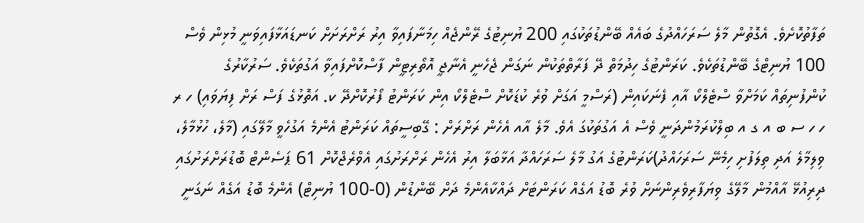ތަފާތުކޮށެވެ. އެގޮތުން މާލެ ސަރަހައްދުގެ ބައެއް ބޭންޑުތަކުގައި 200 ޔުނިޓުގެ ރޭންޖެއް ހިމަނާފައިވާ އިރު ރަށްރަށަށް ކަނޑައަޅާފައިވަނީ މުޅިން ވެސް 100 ޔުނިޓްގެ ބޭންޑުތަކެވެ. ކަރަންޓުގެ ހިދުމަތް ދޭ ފަރާތްތަކުން ނަގަން ޖެހެނީ އެނާޖީ އޮތޯރިޓީން ފާސްކޮށްފައިވާ އަގުތަކެވެ. ސަރުކާރުގެ ކުންފުނިތައް ކަމަށްވާ ސްޓެލްކޯ އާއި ފެނަކައިން (ރަސްމީ އަގަށް ވުރެ ކުޑަކޮށް ސްޓެލްކޯ އިން ކަރަންޓު ފޯރުކޮށްދޭ ކ. އަތޮޅުގެ ފަސް ރަށް ފިޔަވައި) ހ ރ ހ ހ ސ ބ އ ގ އ ބިލްކުރަމުންދަނީ ވެސް އެ އަގުތަކުގަ އެވެ. މާލެ އާއ އެހެން ރަށްރަށް : ގޭބިސީތައް ކަރަންޓު އެންމެ އަގުހެވީ މާލޭގައި (މާލެ، ހުޅުމާލެ، ވިލިމާލެ އަދި ތިލަފުށި ހިމެނޭ ސަރަހައްދު)ކަރަންޓުގެ އަގު މާލެ ސަރަހައްދާ އަޅާބަލާ އިރު އެހެން ރަށްރަށުގައި އެވްރެޖްކޮށް 61 ޕަސެންޓް ބޮޑުރަށްރަށުގައި ދިރިއުޅޭ އާއްމުން މާލޭގެ ވިޔަފާރިވެރިންނަށް ވުރެ ބޮޑު އަގެއް ކަރަންޓަށް ދައްކާއެންމެ ދަށް ބޭންޑުން (0-100 ޔުނިޓް) އެންމެ ބޮޑު އަގެއް ނަގަނީ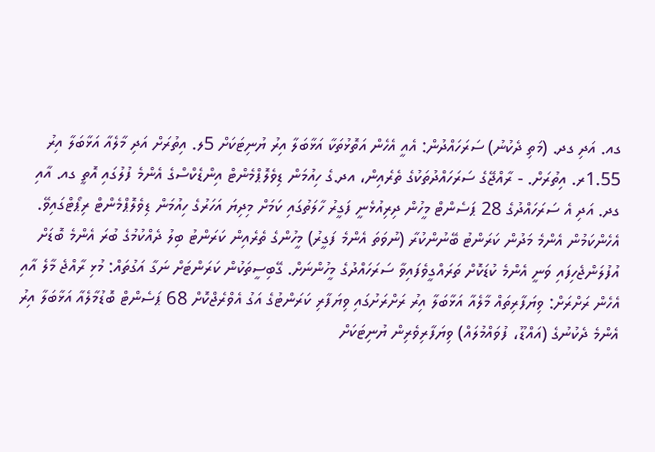ގއ. އަދި ގދ. (މަތި ދެކުނު) ސަރަހައްދުން: އެއީ އެހެން އަތޮޅުތަކާ އަޅާބަލާ އިރު ޔުނިޓަކަށް 5ލ. އިތުރަށް އަދި މާލެއާ އަޅާބަލާ އިރު 1.55ރ. އިތުރަށް. - ރާއްޖޭގެ ސަރަހައްދުތަކުގެ ތެރެއިން، އދ.ގެ ހިއުމަން ޑިވެލޮޕްމެންޓް އިންޑެކްސްގެ އެންމެ ފުލުގައި އޮތީ ގއ. އާއި ގދ. އަދި އެ ސަރަހައްދުގެ 28 ޕަސެންޓް މީހުން ދިރިއުޅެނީ ފަގީރު ހާލަތުގައި ކަމަށް މިދިޔަ އަހަރުގެ ހިއުމަން ޑިވެލޮޕްމެންޓް ރިޕޯޓްގައިވޭ. އެހެންކަމުން އެންމެ މަދުން ކަރަންޓު ބޭނުންކުރާ (ނުވަތަ އެންމެ ފަގީރު) މީހުންގެ ތެރެއިން ކަރަންޓު ބިލު ދެއްކުމުގެ ބުރަ އެންމެ ބޮޑަށް އުފުލަންޖެހިފައި ވަނީ އެންމެ ކުޑަކޮށް ތަރައްގީވެފައިވާ ސަރަހައްދުގެ މީހުންނަށް. ގޭބިސީތަކުން ކަރަންޓަށް ނަގާ އަގުތައް: މުޅި ރާއްޖެ މާލެ އާއި އެހެން ރަށްރަށް: ވިޔަފާރިތައް މާލެއާ އަޅާބަލާ އިރު ރަށްރަށުގައި ވިޔަފާރި ކަރަންޓުގެ އަގު އެވްރެޖްކޮށް 68 ޕަސެންޓް ބޮޑުމާލެއާ އަޅާބަލާ އިރު އެންމެ ދެކުނުގެ (އައްޑޫ، ފުވައްމުލައް) ވިޔަފާރިވެރިން ޔުނިޓަކަށް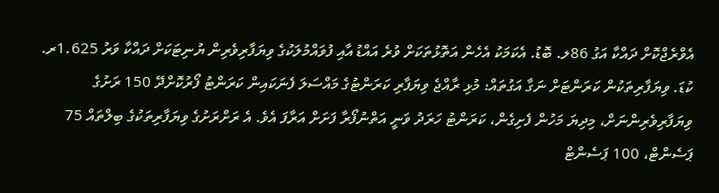އެވްރެޖްކޮށް ދައްކާ އަގު 86ލ. ބޮޑު. އެކަމަކު އެހެން އަތޮޅުތަކަށް ވުރެ އައްޑު އާއި ފުވައްމުލަކުގެ ވިޔަފާރިވެރިން ޔުނިޓަކަށް ދައްކާ ވަރު 1.625ރ. ކުޑަ. ވިޔަފާރިތަކުން ކަރަންޓަށް ނަގާ އަގުތައް: މުޅި ރާއްޖެ ވިޔަފާރި ކަރަންޓުގެ މައްސަލަ ފެނަކައިން ކަރަންޓު ފޯރުކޮށްދޭ 150 ރަށުގެ ވިޔަފާރިވެރިންނަށް، މިދިޔަ މަހުން ފެށިގެން، ކަރަންޓު ހަރަދު ވަނީ އަތްނުފޯރާ ފަށަށް އަރާފަ އެވެ. އެ ރަށްރަށުގެ ވިޔަފާރިތަކުގެ ބިލްތައް 75 ޕަސެންޓް، 100 ޕަސެންޓް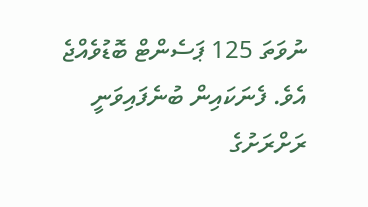ނުވަތަ 125 ޕަސެންޓް ބޮޑުވެއްޖެ އެވެ. ފެނަކައިން ބުނެފައިވަނީ ރަށްރަށުގެ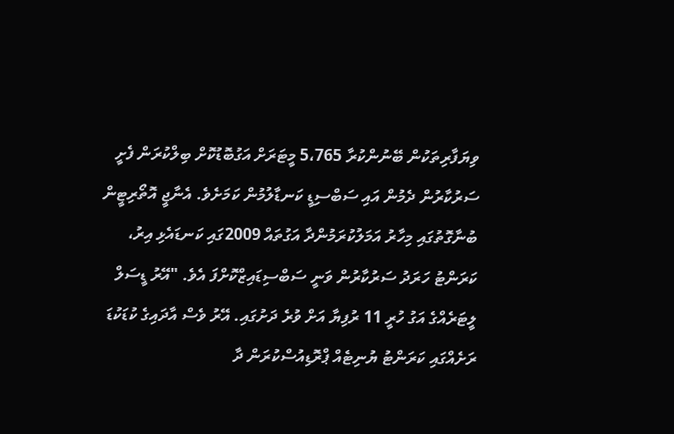ވިޔަފާރިތަކުން ބޭނުންކުރާ 5،765 މީޓަރަށް އަގުބޮޑުކޮށް ބިލްކުރަން ފެށީ ސަރުކާރުން ދެމުން އައި ސަބްސިޑީ ކަނޑާލުމުން ކަމަށެވެ. އެނާޖީ އޮތޯރިޓީން ބުނާގޮތުގައި މިހާރު އަމަލުކުރަމުންދާ އަގުތައް 2009ގައި ކަނޑައެޅި އިރު، ކަރަންޓު ހަރަދު ސަރުކާރުން ވަނީ ސަބްސިޑައިޒްކޮށްފަ އެވެ. "އޭރު ޑީސަލް ލީޓަރެއްގެ އަގު ހުރީ 11 ރުފިޔާ އަށް ވުރެ ދަށުގައި. އޭރު ވެސް އާދައިގެ ކުޑަކުޑަ ރަށެއްގައި ކަރަންޓު ޔުނިޓެއް ޕްރޮޑިއުސްކުރަން ދާ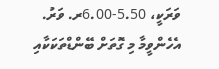ވަރަކީ، 5.50-6.00ރ. ވަރު. އެހެންވީމާ މި ގޮތަށް ބޭންޑްތަކަކާއި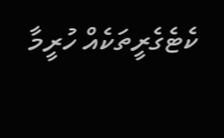ކެޓެގެރީތަކެއް ހުރީމާ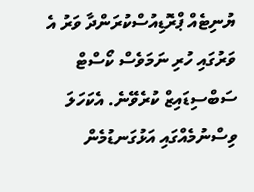ޔުނިޓެއް ޕްރޮޑިއުސްކުރަންދާ ވަރު އެ ވަރުގައި ހުރި ނަމަވެސް ކޯސްޓް ސަބްސިޑައިޒް ކުރެވޭނެ. އެކަހަލަ ވިސްނުމެއްގައި އަޅުގަނޑުމެން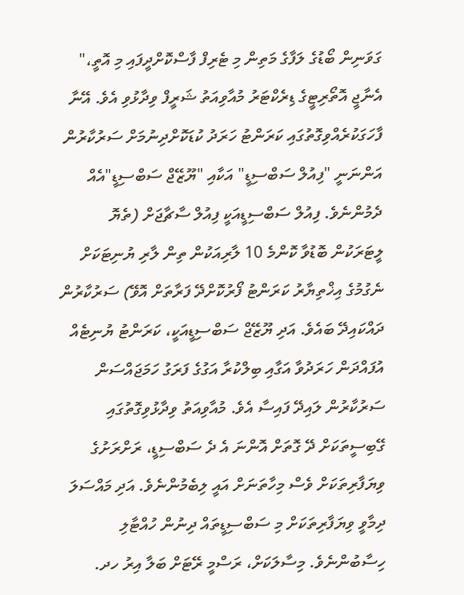ގަވަނިން ބޯޑުގެ ލަފާގެ މަތިން މި ޓެރިފް ފާސްކޮށްދީފައި މި އޮތީ،" އެނާޖީ އޮތޯރިޓީގެ ޑިރެކްޓަރު މުއާވިއަތު ޝަރީފް ވިދާޅުވި އެވެ. އޭނާ ފާހަގަކުރެއްވިގޮތުގައި ކަރަންޓު ހަރަދު ކުޑަކޮށްދިނުމަށް ސަރުކާރުން އަންނަނީ "ފިއުލް ސަބްސިޑީ" އަކާއި "ޔޫޒޭޖް ސަބްސިޑީ"އެއް ދެމުންނެވެ. ފިއުލް ސަބްސިޑީއަކީ ފިއުލް ސާޗާޖަށް (ތެޔޮ ލީޓަރަކުން ބޮޑުވާ ކޮންމެ 10 ލާރިއަކުން ތިން ލާރި ޔުނިޓަކަށް ނެގުމުގެ އިޚްތިޔާރު ކަރަންޓު ފޯރުކޮށްދޭ ފަރާތަށް އޮވޭ) ސަރުކާރުން ދައްކައިދޭ ބައެވެ. އަދި ޔޫޒޭޖް ސަބްސިޑީއަކީ، ކަރަންޓު ޔުނިޓެއް އުފައްދަން ހަރަދުވާ އަގާއި ބިލްކުރާ އަގުގެ ފަރަގު ހަމަޖައްސަން ސަރުކާރުން ލައިދޭ ފައިސާ އެވެ. މުއާވިއަތު ވިދާޅުވިގޮތުގައި ގޭބިސީތަކަށް ދޭ ގޮތަށް އޮންނަ އެ ދެ ސަބްސިޑީ، ރަށްރަށުގެ ވިޔަފާރިތަކަށް ވެސް މިހާތަނަށް އައީ ލިބެމުންނެވެ. އަދި މައްސަލަ ދިމާވީ ވިޔަފާރިތަކަށް މި ސަބްސިޑީތައް ދިނުން ހުއްޓާލި ހިސާބުންނެވެ. މިސާލަކަށް، ރަސްމީ ރޭޓަށް ބަލާ އިރު ހދ.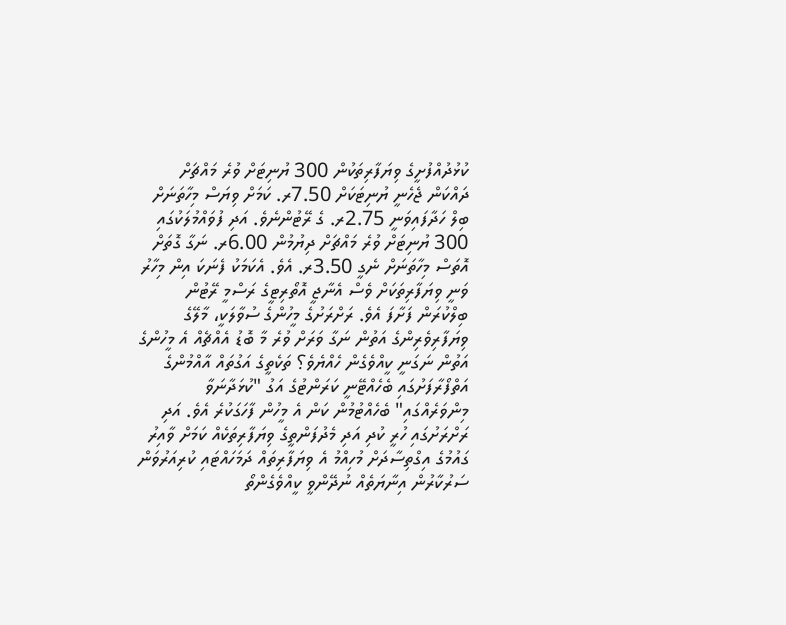ކުޅުދުއްފުށީގެ ވިޔަފާރިތަކުން 300 ޔުނިޓަށް ވުރެ މައްޗަށް ދައްކަން ޖެހެނީ ޔުނިޓަކަށް 7.50ރ. ކަމަށް ވިޔަސް މިހާތަނަށް ބިލް ހަދާފައިވަނީ 2.75ރ. ގެ ރޭޓުންނެވެ. އަދި ފުވައްމުލަކުގައި 300 ޔުނިޓަށް ވުރެ މައްޗަށް ދިޔުމުން 6.00ރ. ނަގާ ގޮތަށް އޮތަސް މިހާތަނަށް ނެގީ 3.50ރ. އެވެ. އެކަމަކު ފެނަކަ އިން މިހާރު ވަނީ ވިޔަފާރިތަކަށް ވެސް އެނާޖީ އޮތޯރިޓީގެ ރަސްމީ ރޭޓުން ބިލްކުރަން ފަށާފަ އެވެ. ރަށްރަށުގެ މީހުންގެ ސުވާލަކީ، މާލޭގެ ވިޔަފާރިވެރިންގެ އަތުން ނަގާ ވަރަށް ވުރެ މާ ބޮޑު އެއްޗެއް އެ މީހުންގެ އަތުން ނަގަނީ ކީއްވެގެން ހެއްޔެވެ؟ ތަކެތީގެ އަގުތައް އާއްމުންގެ އަތްފޯރާފަށުގައި ބެހެއްޓޭނީ ކަރަންޓުގެ އަގު "ކުޅަދާނަވާ މިންވަރެއްގައި" ބެހެއްޓުމުން ކަން އެ މީހުން ފާހަގަކުރެ އެވެ. އަދި ރަށްރަށުގައި ހުރީ ކުދި އަދި މެދުފަންތީގެ ވިޔަފާރިތަކެއް ކަމަށް ވާއިރު ގައުމުގެ އިގްތިސާދަށް މުހިއްމު އެ ވިޔަފާރިތައް ދަމަހައްޓައި ކުރިއަރުވަން ސަރުކާރުން އިނާޔަތެއް ނުދޭންވީ ކީއްވެގެންތޯ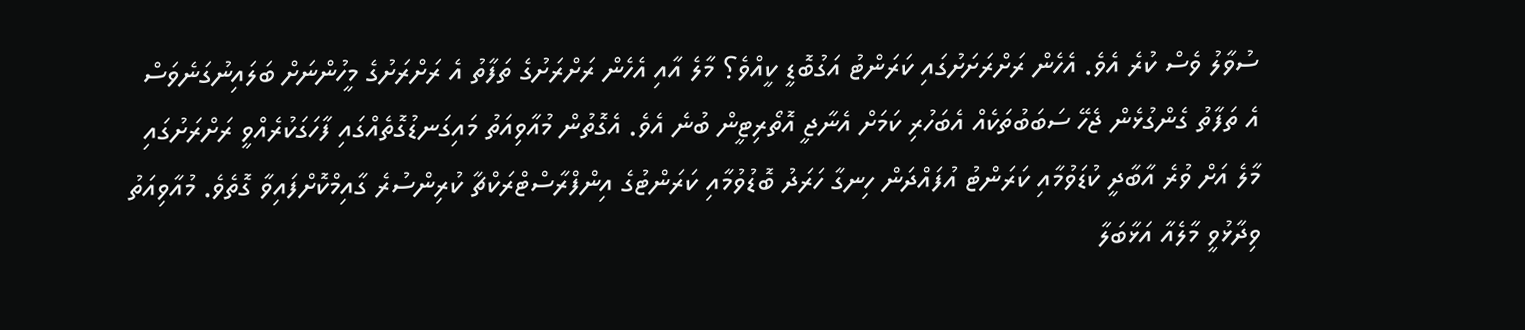ސުވާލު ވެސް ކުރެ އެވެ. އެހެން ރަށްރަށަށުގައި ކަރަންޓު އަގުބޮޑީ ކީއްވެ؟ މާލެ އާއި އެހެން ރަށްރަށުގެ ތަފާތު އެ ރަށްރަށުގެ މީހުންނަށް ބަލައިނުގަނެވަސް އެ ތަފާތު ގެންގުޅެން ޖެހޭ ސަބަބުތަކެއް އެބަހުރި ކަމަށް އެނާޖީ އޮތޯރިޓީން ބުނެ އެވެ. އެގޮތުން މުއާވިއަތު މައިގަނޑުގޮތެއްގައި ފާހަގަކުރެއްވީ ރަށްރަށުގައި މާލެ އަށް ވުރެ އާބާދީ ކުޑަވުމާއި ކަރަންޓު އުފައްދަން ހިނގާ ހަރަދު ބޮޑުވުމާއި ކަރަންޓުގެ އިންފްރާސްޓްރަކްޗާ ކުރިންސުރެ ގާއިމްކޮށްފައިވާ ގޮތެވެ. މުއާވިއަތު ވިދާޅުވީ މާލެއާ އަޅާބަލާ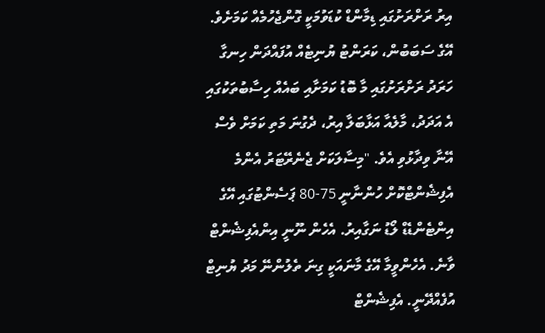އިރު ރަށްރަށުގައި ޑިމާންޑް ކުޑަވުމަކީ ގޮންޖެހުމެއް ކަމަށެވެ. އޭގެ ސަބަބުން، ކަރަންޓު ޔުނިޓެއް އުފައްދަން ހިނގާ ހަރަދު ރަށްރަށުގައި މާ ބޮޑު ކަމަށާއި ބައެއް ހިސާބުތަކުގައި އެ އަދަދު، މާލެއާ އަޅާބަލާ އިރު، ދެގުނަ މަތި ކަމަށް ވެސް އޭނާ ވިދާޅުވި އެވެ. "މިސާލަކަށް ޖެނެރޭޓަރު އެންމެ އެފިޝެންޓްކޮށް ހުންނާނީ 75-80 ޕަސެންޓުގައި އޭގެ އިންޓެންޑެޑް ލޯޑު ނަގާއިރު. އެހެން ނޫނީ އިންއެފިޝެންޓް ވާނެ. އެހެންވީމާ އޭގެ މާނައަކީ ގިނަ ތެލުންނޭ މަދު ޔުނިޓް އުފެއްދޭނީ. އެފިޝެންޓް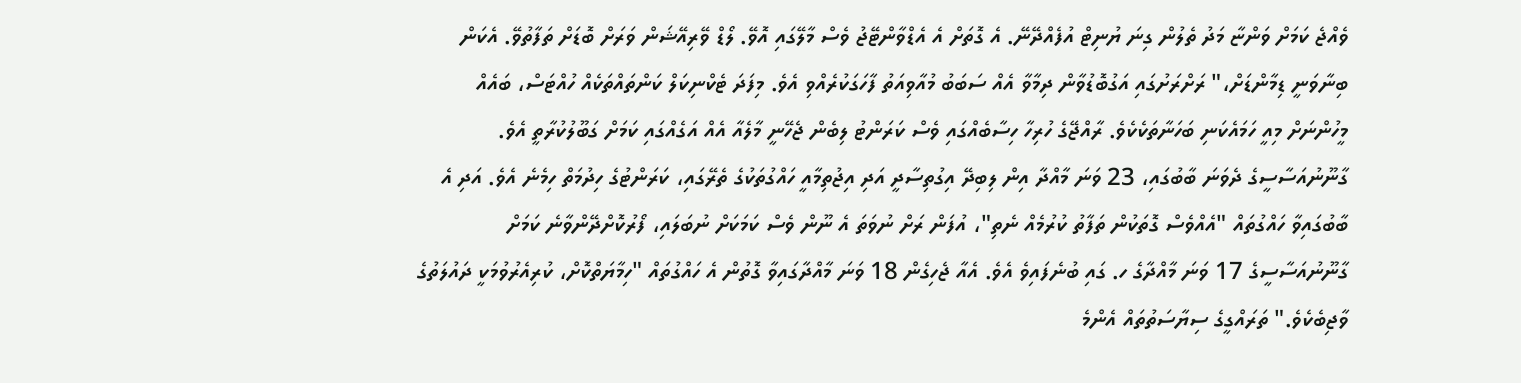ވެއްޖެ ކަމަށް ވަންޏާ މަދު ތެލުން ގިނަ ޔުނިޓް އުފެއްދޭނޭ. އެ ގޮތަށް އެ އެޑްވާންޓޭޖު ވެސް މާލޭގައި އޮވޭ. ލޯޑް ވޭރިއޭޝަން ވަރަށް ބޮޑަށް ތަފާތުވޭ. އެކަން ބިނާވަނީ ޑިމާންޑަށް،" ރަށްރަށުގައި އަގުބޮޑުވާން ދިމާވާ އެއް ސަބަބު މުއާވިއަތު ފާހަގަކުރެއްވި އެވެ. މިފަދަ ޓެކްނިކަލް ކަންތައްތަކެއް ހުއްޓަސް، ބައެއް މީހުންނަށް މިއީ ހަމައެކަނި ބަހަނާތަކެކެވެ. ރާއްޖޭގެ ހުރިހާ ހިސާބެއްގައި ވެސް ކަރަންޓު ލިބެން ޖެހޭނީ މާލެއާ އެއް އަގެއްގައި ކަމަށް ގަބޫލުކުރާތީ އެވެ. ގާނޫނުއަސާސީގެ ދެވަނަ ބާބުގައި، 23 ވަނަ މާއްދާ އިން ލިބިދޭ އިގުތިސާދީ އަދި އިޖުތިމާއީ ހައްގުތަކުގެ ތެރޭގައި، ކަރަންޓުގެ ހިދުމަތް ހިމެނެ އެވެ. އަދި އެ ބާބުގައިވާ ހައްގުތައް "އެއްވެސް ގޮތަކުން ތަފާތު ކުރުމެއް ނެތި"، އުފަން ރަށް ނުވަތަ އެ ނޫން ވެސް ކަމަކަށް ނުބަލައި، ފޯރުކޮށްދޭންވާނެ ކަމަށް ގާނޫނުއަސާސީގެ 17 ވަނަ މާއްދާގެ ހ. ގައި ބުނެފައިވެ އެވެ. އެއާ ޖެހިގެން 18 ވަނަ މާއްދާގައިވާ ގޮތުން އެ ހައްގުތައް "ހިމާޔަތްކޮށް، ކުރިއެރުވުމަކީ ދައުލަތުގެ ވާޖިބެކެވެ." ތަރައްގީގެ ސިޔާސަތުތައް އެންމެ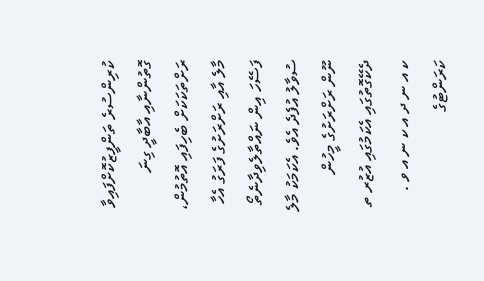ކުރިންސުރެ ތަންފީޒުކޮށްފައިވާ ގޮތުންނާއި އާބާދީ ގިނަ ރަށްތަކަކަށް ބެހިފައި އޮތުމުން، މާލެ އާއި ރަށްރަށުގެ ފަރަގު އެހާ ފަސޭހަ އިން ނައްތާލެވިދާނެތޯ ސުވާލު އުފެދެ އެވެ. އެކަމަކު މާލެ ނޫން ރަށްރަށުގެ މީހުން ދެކޭގޮތުގައި އެކަމުގައި އުޒުރ ތ ކ އ ނ ދ އ ކ ނ އ ވ . ކަރަންޓުގެ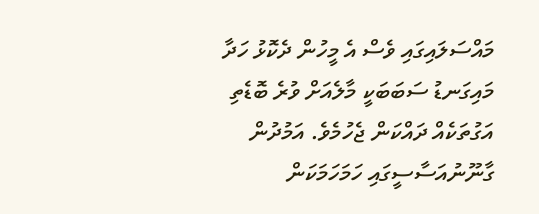މައްސަލައިގައި ވެސް އެ މީހުން ދެކޮޅު ހަދާ މައިގަނޑު ސަބަބަކީ މާލެއަށް ވުރެ ބޮޑެތި އަގުތަކެއް ދައްކަން ޖެހުމެވެ. އަމުދުން ގާނޫނުއަސާސީގައި ހަމަހަމަކަން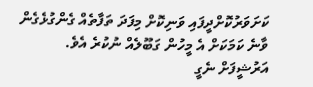ކަށަވަރުކޮށްދީފައި ވަނިކޮށް މިފަދަ ތަފާތެއް ގެންގުޅެގެން ވާނެ ކަމަކަށް އެ މީހުން ގަބޫލެއް ނުކުރެ އެވެ.
އަރުޝީފަށް ނެގީ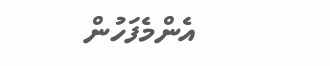އެންމެފަހުން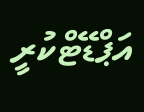އަޕްޑޭޓްކުރީ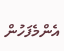އެންމެފަހުން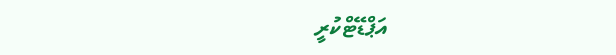އަޕްޑޭޓްކުރީ